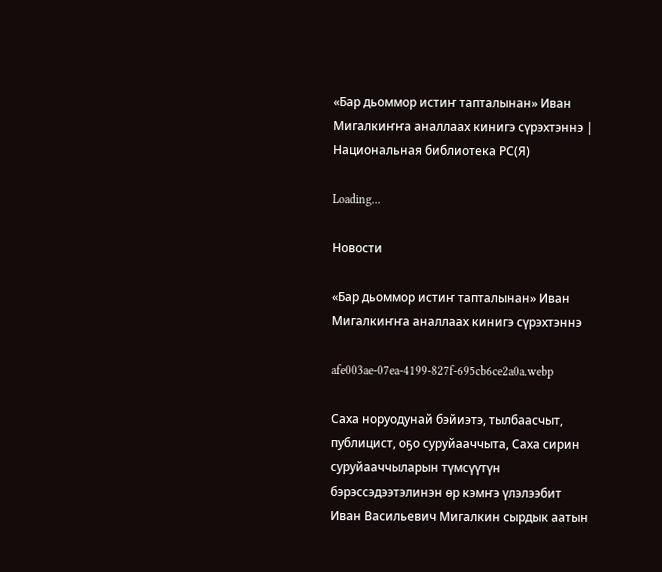«Бар дьоммор истиҥ тапталынан» Иван Мигалкиҥҥа аналлаах кинигэ сүрэхтэннэ | Национальная библиотека РС(Я)

Loading...

Новости

«Бар дьоммор истиҥ тапталынан» Иван Мигалкиҥҥа аналлаах кинигэ сүрэхтэннэ

afe003ae-07ea-4199-827f-695cb6ce2a0a.webp

Саха норуодунай бэйиэтэ, тылбаасчыт, публицист, оҕо суруйааччыта, Саха сирин суруйааччыларын түмсүүтүн бэрэссэдээтэлинэн өр кэмҥэ үлэлээбит Иван Васильевич Мигалкин сырдык аатын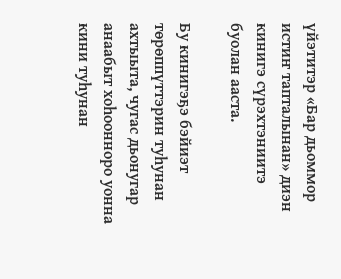үйэтитэр «Бар дьоммор истиҥ тапталынан» диэн кинигэ сүрэхтэниитэ буолан ааста.

Бу кинигэҕэ бэйиэт төрөппүттэрин туһунан ахтыыта, чугас дьонугар анаабыт хоһоонноро уонна кини туһунан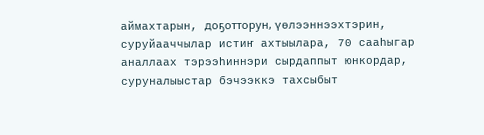аймахтарын, доҕотторун, үөлээннээхтэрин, суруйааччылар истиҥ ахтыылара, 70 сааһыгар аналлаах тэрээһиннэри сырдаппыт юнкордар, суруналыыстар бэчээккэ тахсыбыт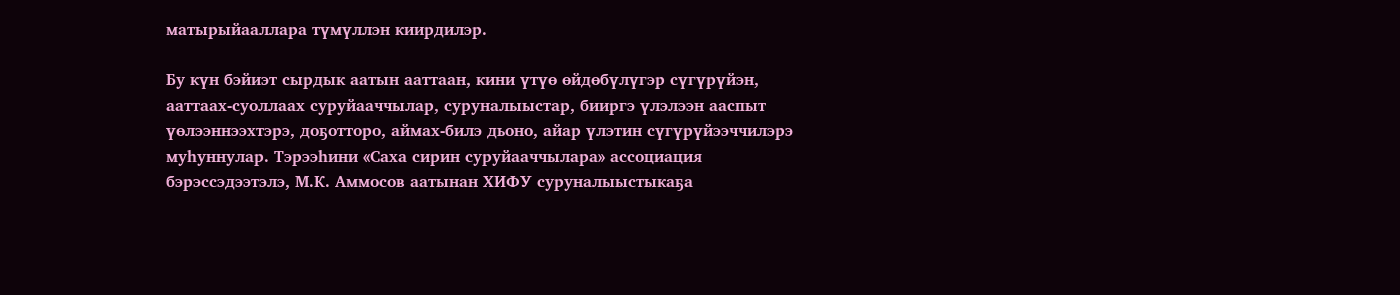матырыйааллара түмүллэн киирдилэр.

Бу күн бэйиэт сырдык аатын ааттаан, кини үтүө өйдөбүлүгэр сүгүрүйэн, ааттаах-суоллаах суруйааччылар, суруналыыстар, бииргэ үлэлээн ааспыт үөлээннээхтэрэ, доҕотторо, аймах-билэ дьоно, айар үлэтин сүгүрүйээччилэрэ муһуннулар. Тэрээһини «Саха сирин суруйааччылара» ассоциация бэрэссэдээтэлэ, М.К. Аммосов аатынан ХИФУ суруналыыстыкаҕа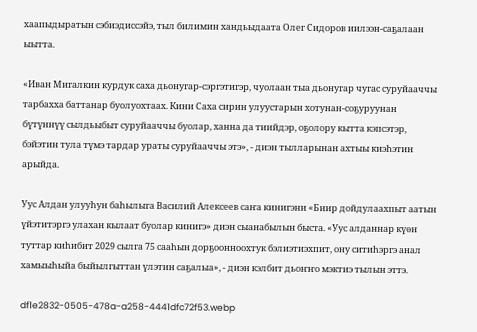хаапыдыратын сэбиэдиссэйэ, тыл билимин хандьыдаата Олег Сидоров иилээн-саҕалаан ыытта.

«Иван Мигалкин курдук саха дьонугар-сэргэтигэр, чуолаан тыа дьонугар чугас суруйааччы тарбахха баттанар буолуохтаах. Кини Саха сирин улуустарын хотунан-соҕуруунан бүтүннүү сылдьыбыт суруйааччы буолар, ханна да тиийдэр, оҕолору кытта кэпсэтэр, бэйэтин тула түмэ тардар ураты суруйааччы этэ», - диэн тылларынан ахтыы киэһэтин арыйда.

Уус Алдан улууһун баһылыга Василий Алексеев саҥа кинигэни «Биир дойдулаахпыт аатын үйэтитэргэ улахан кылаат буолар кинигэ» диэн сыанабылын быста. «Уус алданнар күөн туттар киһибит 2029 сылга 75 сааһын дорҕоонноохтук бэлиэтиэхпит, ону ситиһэргэ анал хамыыһыйа быйылгыттан үлэтин саҕалыа», - диэн кэлбит дьоҥҥо мэктиэ тылын эттэ.

df1e2832-0505-478a-a258-4441dfc72f53.webp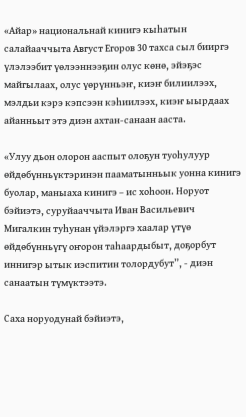«Айар» национальнай кинигэ кыһатын салайааччыта Август Егоров 30 тахса сыл бииргэ үлэлээбит үөлээннээҕин олус көнө, эйэҕэс майгылаах, олус үөрүнньэҥ, киэҥ билиилээх, мэлдьи кэрэ кэпсээн кэһиилээх, киэҥ ыырдаах айанньыт этэ диэн ахтан-санаан ааста.

«Улуу дьон олорон ааспыт олоҕун туоһулуур өйдөбүнньүктэринэн пааматынньык уонна кинигэ буолар, маныаха кинигэ – ис хоһоон. Норуот бэйиэтэ, суруйааччыта Иван Васильевич Мигалкин туһунан үйэлэргэ хаалар үтүө өйдөбүнньүгү оҥорон таһаардыбыт, доҕорбут иннигэр ытык иэспитин толордубут”, - диэн санаатын түмүктээтэ.

Саха норуодунай бэйиэтэ,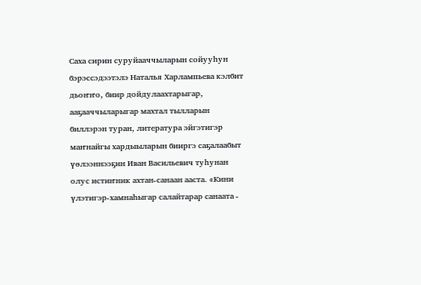Саха сирин суруйааччыларын сойууһун бэрэссэдээтэлэ Наталья Харлампьева кэлбит дьоҥҥо, биир дойдулаахтарыгар, ааҕааччыларыгар махтал тылларын биллэрэн туран, литература эйгэтигэр маҥнайгы хардыыларын бииргэ саҕалаабыт үөлээннээҕин Иван Васильевич туһунан олус истиҥник ахтан-санаан ааста. «Кини үлэтигэр-хамнаһыгар салайтарар санаата -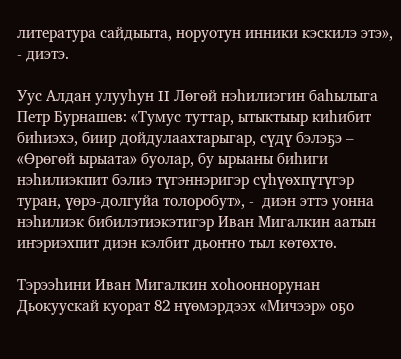литература сайдыыта, норуотун инники кэскилэ этэ», - диэтэ.

Уус Алдан улууһун II Лөгөй нэһилиэгин баһылыга Петр Бурнашев: «Тумус туттар, ытыктыыр киһибит биһиэхэ, биир дойдулаахтарыгар, сүдү бэлэҕэ – «Өрөгөй ырыата» буолар, бу ырыаны биһиги нэһилиэкпит бэлиэ түгэннэригэр сүһүөхпүтүгэр туран, үөрэ-долгуйа толоробут», -  диэн эттэ уонна нэһилиэк бибилэтиэкэтигэр Иван Мигалкин аатын иҥэриэхпит диэн кэлбит дьоҥҥо тыл көтөхтө.

Тэрээһини Иван Мигалкин хоһооннорунан Дьокуускай куорат 82 нүөмэрдээх «Мичээр» оҕо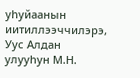уһуйаанын иитиллээччилэрэ, Уус Алдан улууһун М.Н.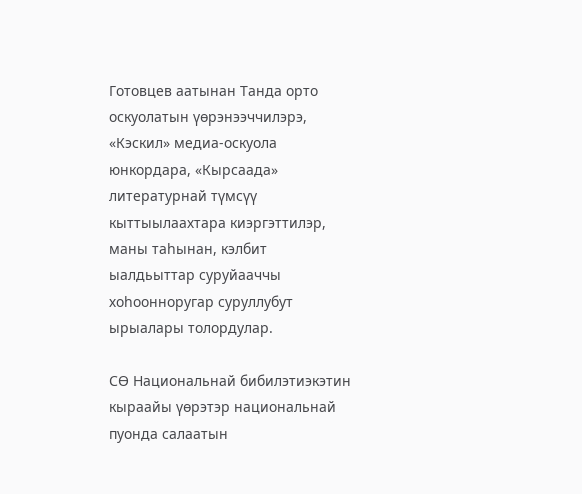Готовцев аатынан Танда орто оскуолатын үөрэнээччилэрэ, «Кэскил» медиа-оскуола юнкордара, «Кырсаада» литературнай түмсүү кыттыылаахтара киэргэттилэр, маны таһынан, кэлбит ыалдьыттар суруйааччы хоһоонноругар суруллубут ырыалары толордулар.

СӨ Национальнай бибилэтиэкэтин кыраайы үөрэтэр национальнай пуонда салаатын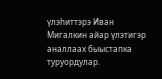үлэһиттэрэ Иван Мигалкин айар үлэтигэр аналлаах быыстапка туруордулар.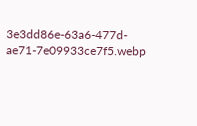3e3dd86e-63a6-477d-ae71-7e09933ce7f5.webp